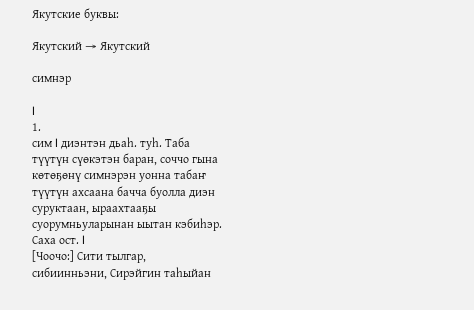Якутские буквы:

Якутский → Якутский

симнэр

I
1.
сим I диэнтэн дьаһ. туһ. Таба түүтүн сүөкэтэн баран, соччо гына көтөҕөнү симнэрэн уонна табаҥ түүтүн ахсаана бачча буолла диэн суруктаан, ыраахтааҕы суорумньуларынан ыытан кэбиһэр. Саха ост. I
[Чоочо:] Сити тылгар, сибиинньэни, Сирэйгин таһыйан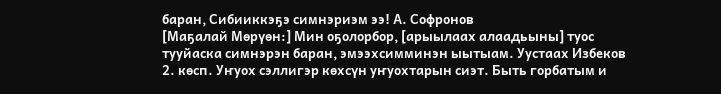баран, Сибииккэҕэ симнэриэм ээ! А. Софронов
[Маҕалай Мөрүөн:] Мин оҕолорбор, [арыылаах алаадьыны] туос тууйаска симнэрэн баран, эмээхсимминэн ыытыам. Уустаах Избеков
2. көсп. Уҥуох сэллигэр көхсүн уҥуохтарын сиэт. Быть горбатым и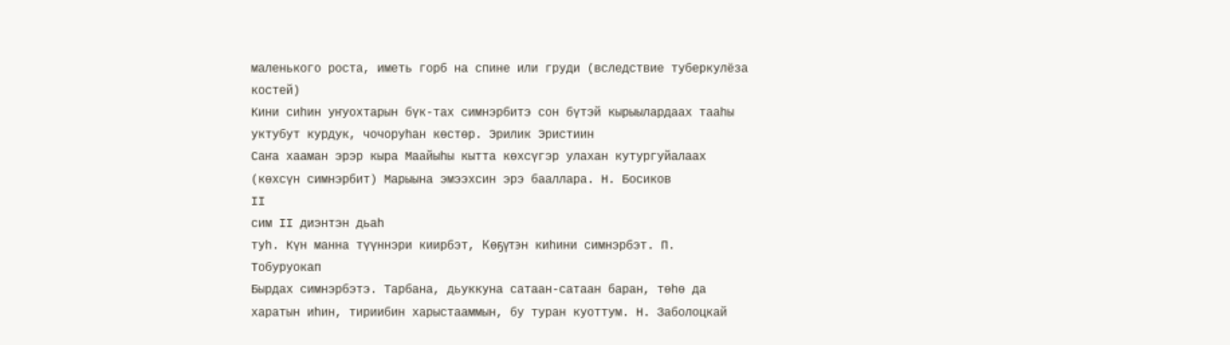маленького роста, иметь горб на спине или груди (вследствие туберкулёза костей)
Кини сиһин уҥуохтарын бүк-тах симнэрбитэ сон бүтэй кырыылардаах тааһы уктубут курдук, чочоруһан көстөр. Эрилик Эристиин
Саҥа хааман эрэр кыра Маайыһы кытта көхсүгэр улахан кутургуйалаах (көхсүн симнэрбит) Марыына эмээхсин эрэ бааллара. Н. Босиков
II
сим II диэнтэн дьаһ
туһ. Күн манна түүннэри киирбэт, Көҕүтэн киһини симнэрбэт. П. Тобуруокап
Бырдах симнэрбэтэ. Тарбана, дьуккуна сатаан-сатаан баран, төһө да харатын иһин, тириибин харыстааммын, бу туран куоттум. Н. Заболоцкай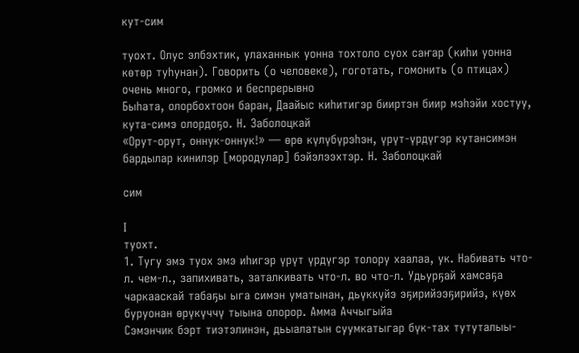кут-сим

туохт. Олус элбэхтик, улаханнык уонна тохтоло суох саҥар (киһи уонна көтөр туһунан). Говорить (о человеке), гоготать, гомонить (о птицах) очень много, громко и беспрерывно
Быһата, олорбохтоон баран, Даайыс киһитигэр бииртэн биир мэһэйи хостуу, кута-симэ олордоҕо. Н. Заболоцкай
«Орут-орут, оннук-оннук!» — өрө күлүбүрэһэн, үрүт-үрдүгэр кутансимэн бардылар кинилэр [мородулар] бэйэлээхтэр. Н. Заболоцкай

сим

I
туохт.
1. Тугу эмэ туох эмэ иһигэр үрүт үрдүгэр толору хаалаа, ук. Набивать что-л. чем-л., запихивать, заталкивать что-л. во что-л. Удьурҕай хамсаҕа чаркааскай табаҕы ыга симэн уматынан, дьүккүйэ эҕирийээҕирийэ, күөх буруонан өрүкүччү тыына олорор. Амма Аччыгыйа
Сэмэнчик бэрт тиэтэлинэн, дьыалатын суумкатыгар бүк-тах тутуталыы-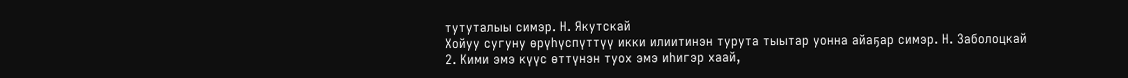тутуталыы симэр. Н. Якутскай
Хойуу сугуну өрүһүспүттүү икки илиитинэн турута тыытар уонна айаҕар симэр. Н. Заболоцкай
2. Кими эмэ күүс өттүнэн туох эмэ иһигэр хаай,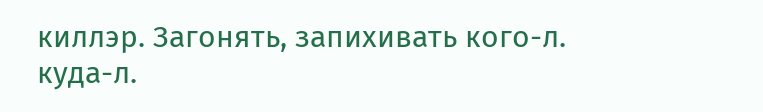киллэр. Загонять, запихивать кого-л. куда-л.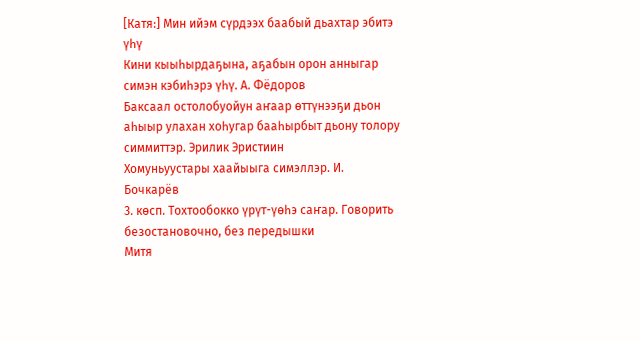[Катя:] Мин ийэм сүрдээх баабый дьахтар эбитэ үһү
Кини кыыһырдаҕына, аҕабын орон анныгар симэн кэбиһэрэ үһү. А. Фёдоров
Баксаал остолобуойун аҥаар өттүнээҕи дьон аһыыр улахан хоһугар бааһырбыт дьону толору симмиттэр. Эрилик Эристиин
Хомуньуустары хаайыыга симэллэр. И. Бочкарёв
3. көсп. Тохтообокко үрүт-үөһэ саҥар. Говорить безостановочно, без передышки
Митя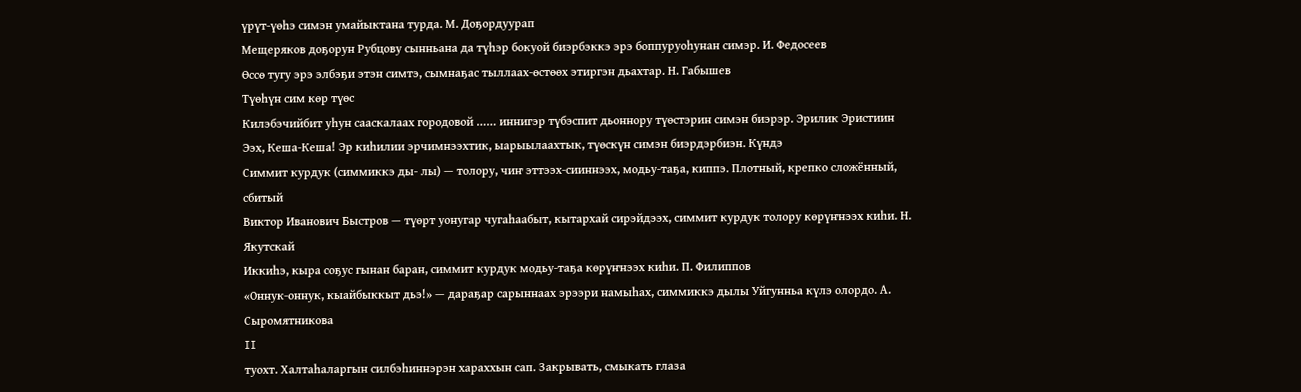үрүт-үөһэ симэн умайыктана турда. М. Доҕордуурап
Мещеряков доҕорун Рубцову сынньана да түһэр бокуой биэрбэккэ эрэ боппуруоһунан симэр. И. Федосеев
Өссө тугу эрэ элбэҕи этэн симтэ, сымнаҕас тыллаах-өстөөх этиргэн дьахтар. Н. Габышев
Түөһүн сим көр түөс
Килэбэчийбит уһун сааскалаах городовой …… иннигэр түбэспит дьоннору түөстэрин симэн биэрэр. Эрилик Эристиин
Ээх, Кеша-Кеша! Эр киһилии эрчимнээхтик, ыарыылаахтык, түөскүн симэн биэрдэрбиэн. Күндэ
Симмит курдук (симмиккэ ды- лы) — толору, чиҥ эттээх-сииннээх, модьу-таҕа, киппэ. Плотный, крепко сложённый, сбитый
Виктор Иванович Быстров — түөрт уонугар чугаһаабыт, кытархай сирэйдээх, симмит курдук толору көрүҥнээх киһи. Н. Якутскай
Иккиһэ, кыра соҕус гынан баран, симмит курдук модьу-таҕа көрүҥнээх киһи. П. Филиппов
«Оннук-оннук, кыайбыккыт дьэ!» — дараҕар сарыннаах эрээри намыһах, симмиккэ дылы Уйгунньа күлэ олордо. А. Сыромятникова
II
туохт. Халтаһаларгын силбэһиннэрэн хараххын сап. Закрывать, смыкать глаза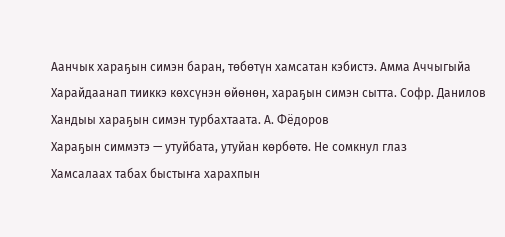Аанчык хараҕын симэн баран, төбөтүн хамсатан кэбистэ. Амма Аччыгыйа
Харайдаанап тииккэ көхсүнэн өйөнөн, хараҕын симэн сытта. Софр. Данилов
Хандыы хараҕын симэн турбахтаата. А. Фёдоров
Хараҕын симмэтэ — утуйбата, утуйан көрбөтө. Не сомкнул глаз
Хамсалаах табах быстыҥа харахпын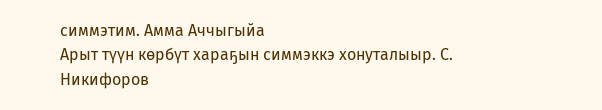симмэтим. Амма Аччыгыйа
Арыт түүн көрбүт хараҕын симмэккэ хонуталыыр. С. Никифоров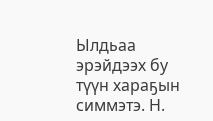Ылдьаа эрэйдээх бу түүн хараҕын симмэтэ. Н.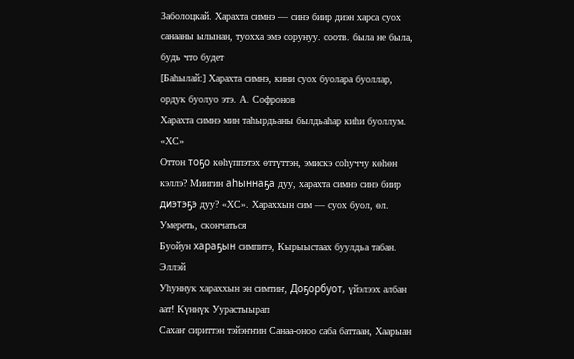Заболоцкай. Харахта симнэ — синэ биир диэн харса суох санааны ылынан, туохха эмэ сорунуу. соотв. была не была, будь что будет
[Баһылай:] Харахта симнэ, кини суох буолара буоллар, ордук буолуо этэ. А. Софронов
Харахта симнэ мин таһырдьаны былдьаһар киһи буоллум. «ХС»
Оттон тоҕо көһүппэтэх өттүттэн, эмискэ соһуччу көһөн кэллэ? Миигин аһыннаҕа дуу, харахта симнэ синэ биир диэтэҕэ дуу? «ХС». Хараххын сим — суох буол, өл. Умереть, скончаться
Буойун хараҕын симпитэ, Кырыыстаах буулдьа табан. Эллэй
Уһуннук хараххын эн симтиҥ, Доҕорбуот, үйэлээх албан аат! Күннүк Уурастыырап
Сахаҥ сириттэн тэйэҥҥин Санаа-оноо саба баттаан, Хаарыан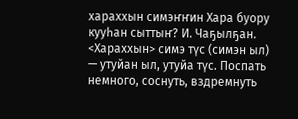хараххын симэҥҥин Хара буору кууһан сыттыҥ? И. Чаҕылҕан. <Хараххын> симэ түс (симэн ыл) — утуйан ыл, утуйа түс. Поспать немного, соснуть, вздремнуть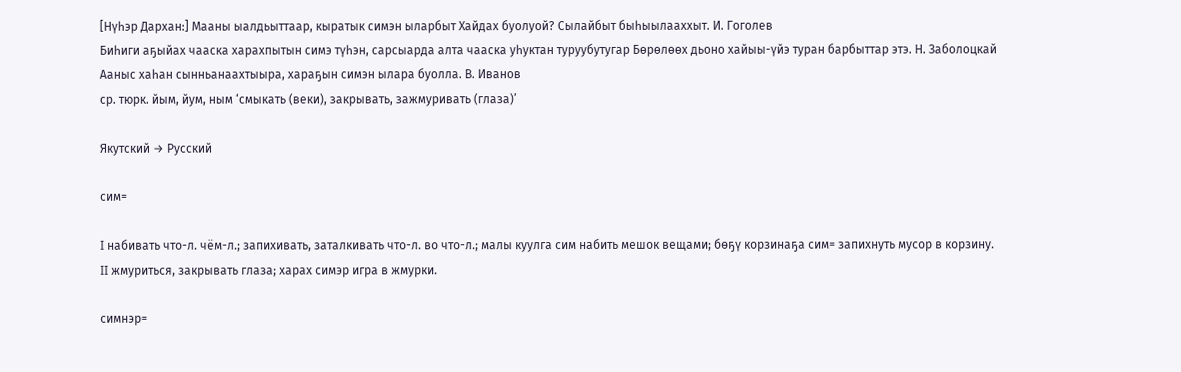[Нүһэр Дархан:] Мааны ыалдьыттаар, кыратык симэн ыларбыт Хайдах буолуой? Сылайбыт быһыылааххыт. И. Гоголев
Биһиги аҕыйах чааска харахпытын симэ түһэн, сарсыарда алта чааска уһуктан туруубутугар Бөрөлөөх дьоно хайыы-үйэ туран барбыттар этэ. Н. Заболоцкай
Ааныс хаһан сынньанаахтыыра, хараҕын симэн ылара буолла. В. Иванов
ср. тюрк. йым, йум, ным ‘смыкать (веки), закрывать, зажмуривать (глаза)’

Якутский → Русский

сим=

I набивать что-л. чём-л.; запихивать, заталкивать что-л. во что-л.; малы куулга сим набить мешок вещами; бөҕү корзинаҕа сим= запихнуть мусор в корзину.
II жмуриться, закрывать глаза; харах симэр игра в жмурки.

симнэр=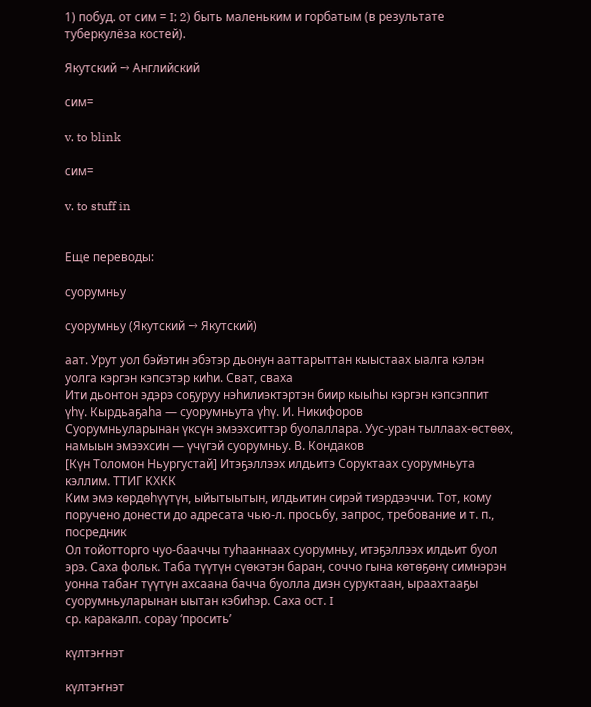1) побуд. от сим = I; 2) быть маленьким и горбатым (в результате туберкулёза костей).

Якутский → Английский

сим=

v. to blink

сим=

v. to stuff in


Еще переводы:

суорумньу

суорумньу (Якутский → Якутский)

аат. Урут уол бэйэтин эбэтэр дьонун ааттарыттан кыыстаах ыалга кэлэн уолга кэргэн кэпсэтэр киһи. Сват, сваха
Ити дьонтон эдэрэ соҕуруу нэһилиэктэртэн биир кыыһы кэргэн кэпсэппит үһү. Кырдьаҕаһа — суорумньута үһү. И. Никифоров
Суорумньуларынан үксүн эмээхситтэр буолаллара. Уус-уран тыллаах-өстөөх, намыын эмээхсин — үчүгэй суорумньу. В. Кондаков
[Күн Толомон Ньургустай] Итэҕэллээх илдьитэ Соруктаах суорумньута кэллим. ТТИГ КХКК
Ким эмэ көрдөһүүтүн, ыйытыытын, илдьитин сирэй тиэрдээччи. Тот, кому поручено донести до адресата чью-л. просьбу, запрос, требование и т. п., посредник
Ол тойотторго чуо-бааччы туһааннаах суорумньу, итэҕэллээх илдьит буол эрэ. Саха фольк. Таба түүтүн сүөкэтэн баран, соччо гына көтөҕөнү симнэрэн уонна табаҥ түүтүн ахсаана бачча буолла диэн суруктаан, ыраахтааҕы суорумньуларынан ыытан кэбиһэр. Саха ост. I
ср. каракалп. сорау ‘просить’

күлтэҥнэт

күлтэҥнэт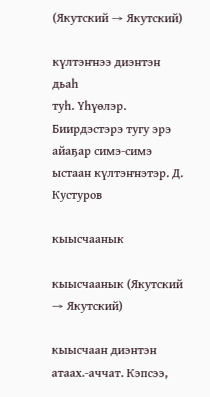(Якутский → Якутский)

күлтэҥнээ диэнтэн дьаһ
туһ. Үһүөлэр. Биирдэстэрэ тугу эрэ айаҕар симэ-симэ ыстаан күлтэҥнэтэр. Д. Кустуров

кыысчаанык

кыысчаанык (Якутский → Якутский)

кыысчаан диэнтэн атаах.-аччат. Кэпсээ,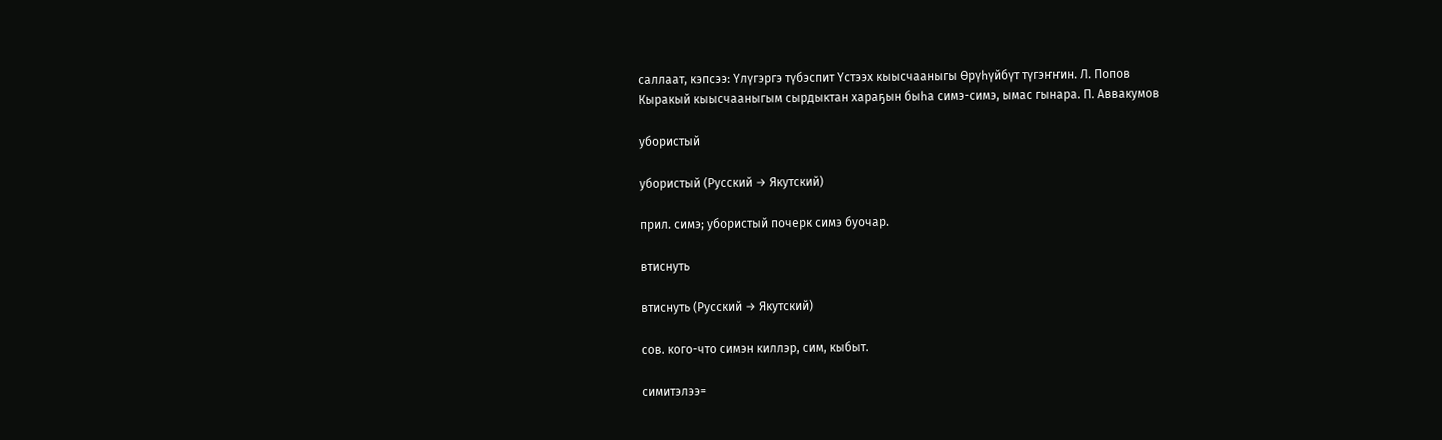саллаат, кэпсээ: Үлүгэргэ түбэспит Үстээх кыысчааныгы Өрүһүйбүт түгэҥҥин. Л. Попов
Кыракый кыысчааныгым сырдыктан хараҕын быһа симэ-симэ, ымас гынара. П. Аввакумов

убористый

убористый (Русский → Якутский)

прил. симэ; убористый почерк симэ буочар.

втиснуть

втиснуть (Русский → Якутский)

сов. кого-что симэн киллэр, сим, кыбыт.

симитэлээ=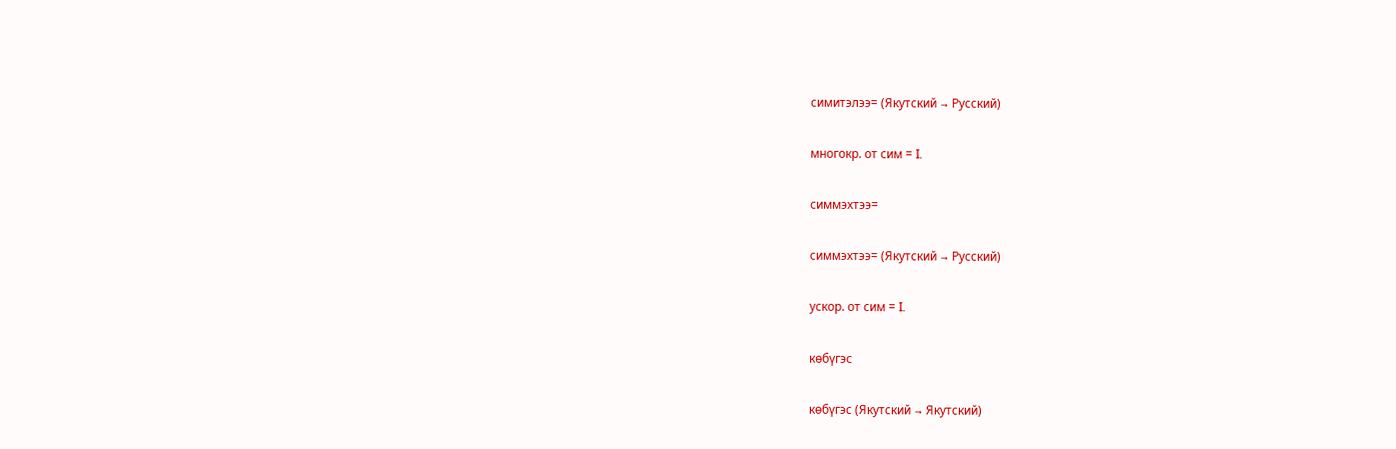симитэлээ= (Якутский → Русский)

многокр. от сим = I.

симмэхтээ=

симмэхтээ= (Якутский → Русский)

ускор. от сим = I.

көбүгэс

көбүгэс (Якутский → Якутский)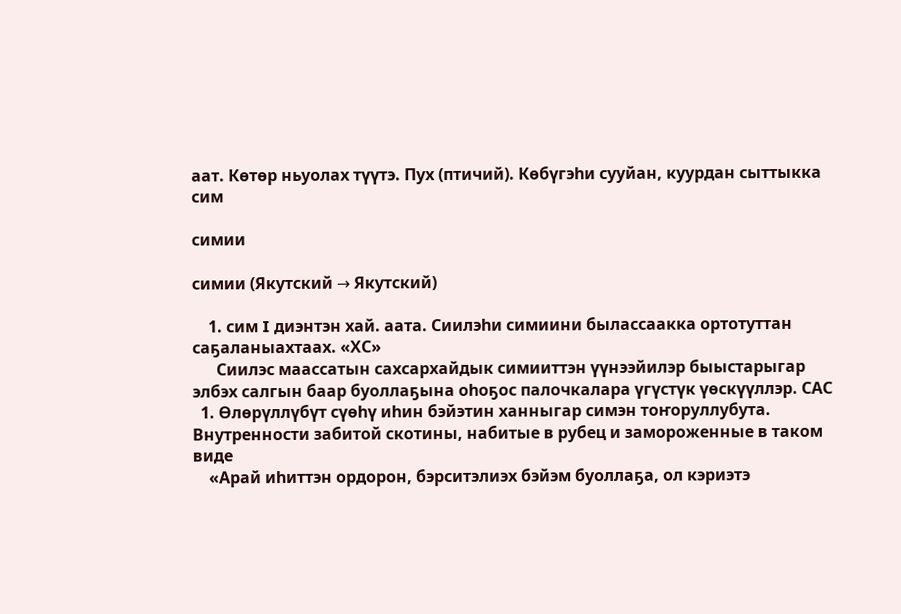аат. Көтөр ньуолах түүтэ. Пух (птичий). Көбүгэһи сууйан, куурдан сыттыкка сим

симии

симии (Якутский → Якутский)

    1. сим I диэнтэн хай. аата. Сиилэһи симиини былассаакка ортотуттан саҕаланыахтаах. «ХС»
      Сиилэс маассатын сахсархайдык симииттэн үүнээйилэр быыстарыгар элбэх салгын баар буоллаҕына оһоҕос палочкалара үгүстүк үөскүүллэр. САС
  1. Өлөрүллүбүт сүөһү иһин бэйэтин ханныгар симэн тоҥоруллубута. Внутренности забитой скотины, набитые в рубец и замороженные в таком виде
    «Арай иһиттэн ордорон, бэрситэлиэх бэйэм буоллаҕа, ол кэриэтэ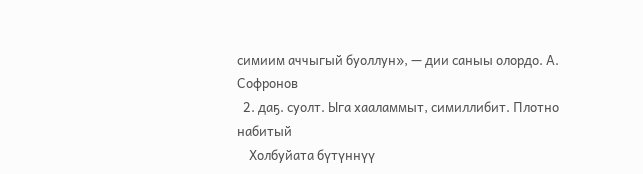симиим аччыгый буоллун», — дии саныы олордо. А. Софронов
  2. даҕ. суолт. Ыга хааламмыт, симиллибит. Плотно набитый
    Холбуйата бүтүннүү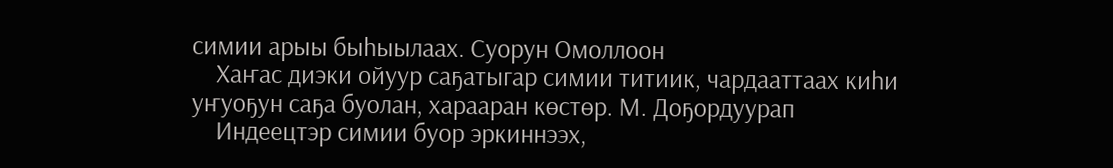симии арыы быһыылаах. Суорун Омоллоон
    Хаҥас диэки ойуур саҕатыгар симии титиик, чардааттаах киһи уҥуоҕун саҕа буолан, харааран көстөр. М. Доҕордуурап
    Индеецтэр симии буор эркиннээх,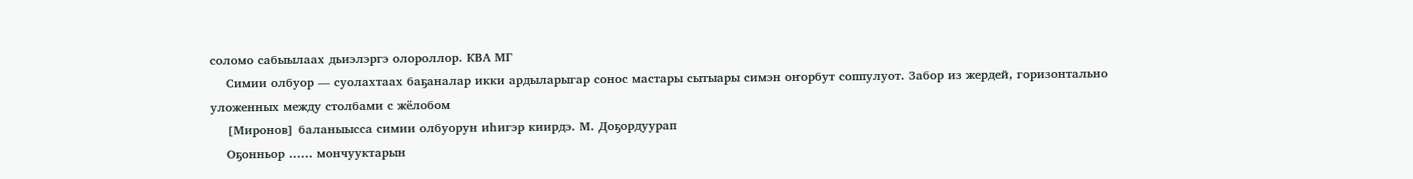соломо сабыылаах дьиэлэргэ олороллор. КВА МГ
    Симии олбуор — суолахтаах баҕаналар икки ардыларыгар сонос мастары сытыары симэн оҥорбут соппулуот. Забор из жердей, горизонтально уложенных между столбами с жёлобом
    [Миронов] баланыысса симии олбуорун иһигэр киирдэ. М. Доҕордуурап
    Оҕонньор …… мончууктарын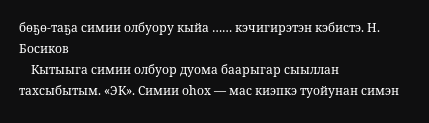бөҕө-таҕа симии олбуору кыйа …… кэчигирэтэн кэбистэ. Н. Босиков
    Кытыыга симии олбуор дуома баарыгар сыыллан тахсыбытым. «ЭК». Симии оһох — мас киэпкэ туойунан симэн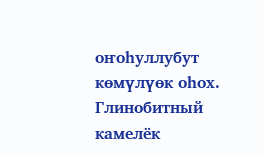оҥоһуллубут көмүлүөк оһох. Глинобитный камелёк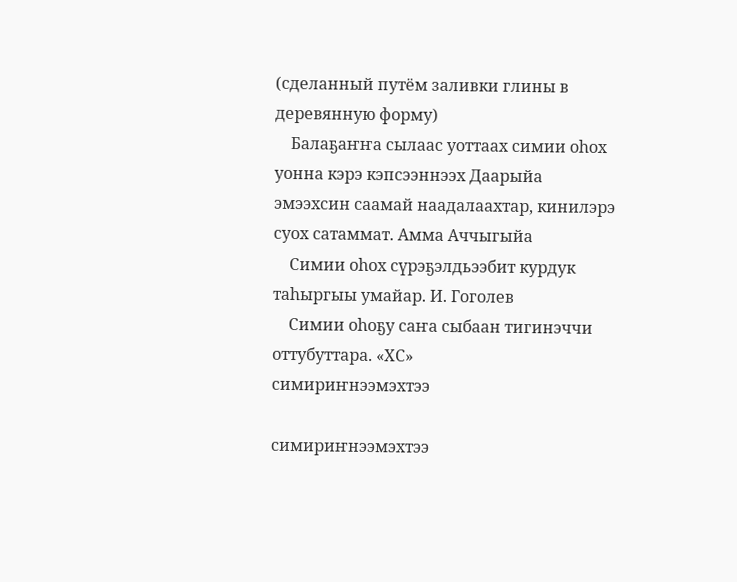(сделанный путём заливки глины в деревянную форму)
    Балаҕаҥҥа сылаас уоттаах симии оһох уонна кэрэ кэпсээннээх Даарыйа эмээхсин саамай наадалаахтар, кинилэрэ суох сатаммат. Амма Аччыгыйа
    Симии оһох сүрэҕэлдьээбит курдук таһыргыы умайар. И. Гоголев
    Симии оһоҕу саҥа сыбаан тигинэччи оттубуттара. «ХС»
симириҥнээмэхтээ

симириҥнээмэхтээ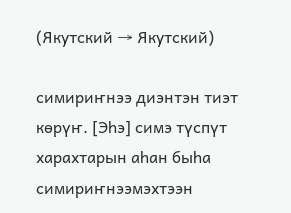(Якутский → Якутский)

симириҥнээ диэнтэн тиэт
көрүҥ. [Эһэ] симэ түспүт харахтарын аһан быһа симириҥнээмэхтээн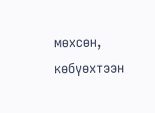мөхсөн, көбүөхтээн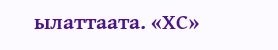ылаттаата. «ХС»